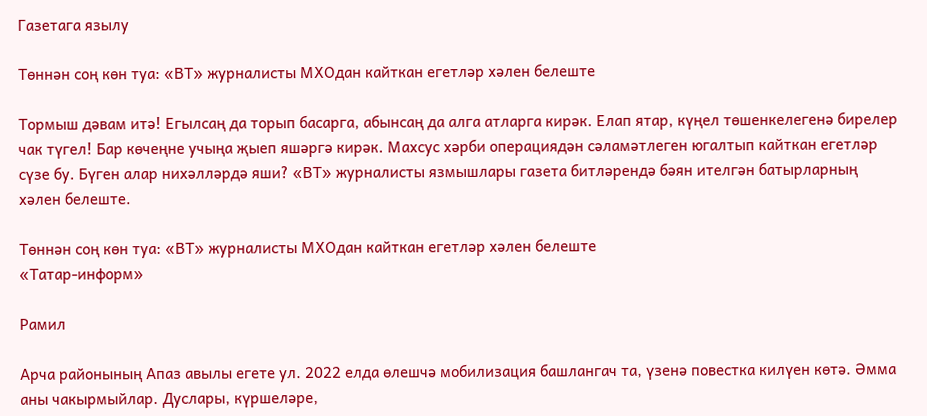Газетага язылу

Төннән соң көн туа: «ВТ» журналисты МХОдан кайткан егетләр хәлен белеште

Тормыш дәвам итә! Егылсаң да торып басарга, абынсаң да алга атларга кирәк. Елап ятар, күңел төшенкелегенә бирелер чак түгел! Бар көчеңне учыңа җыеп яшәргә кирәк. Махсус хәрби операциядән сәламәтлеген югалтып кайткан егетләр сүзе бу. Бүген алар нихәлләрдә яши? «ВТ» журналисты язмышлары газета битләрендә бәян ителгән батырларның хәлен белеште.

Төннән соң көн туа: «ВТ» журналисты МХОдан кайткан егетләр хәлен белеште
«Татар-информ»

Рамил

Арча районының Апаз авылы егете ул. 2022 елда өлешчә мобилизация башлангач та, үзенә повестка килүен көтә. Әмма аны чакырмыйлар. Дуслары, күршеләре,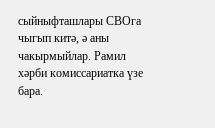сыйныфташлары СВОга чыгып китә, ә аны чакырмыйлар. Рамил хәрби комиссариатка үзе бара.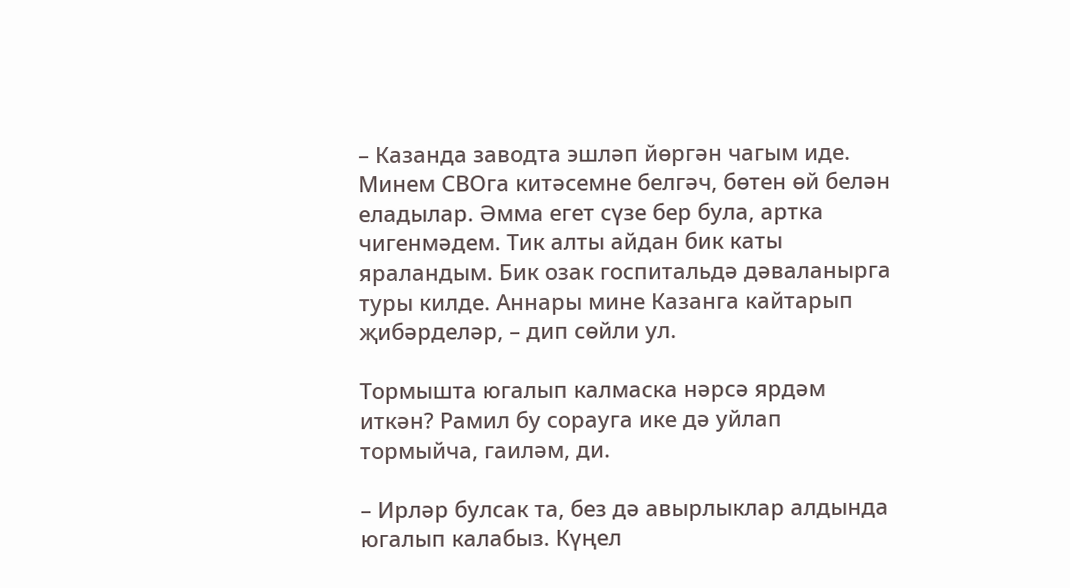– Казанда заводта эшләп йөргән чагым иде. Минем СВОга китәсемне белгәч, бөтен өй белән еладылар. Әмма егет сүзе бер була, артка чигенмәдем. Тик алты айдан бик каты яраландым. Бик озак госпитальдә дәваланырга туры килде. Аннары мине Казанга кайтарып җибәрделәр, – дип сөйли ул.

Тормышта югалып калмаска нәрсә ярдәм иткән? Рамил бу сорауга ике дә уйлап тормыйча, гаиләм, ди.

– Ирләр булсак та, без дә авырлыклар алдында югалып калабыз. Күңел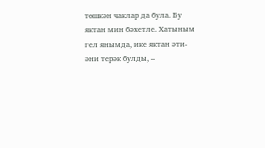төшкән чаклар да була. Бу яктан мин бәхетле. Хатыным гел янымда, ике яктан әти-әни терәк булды, –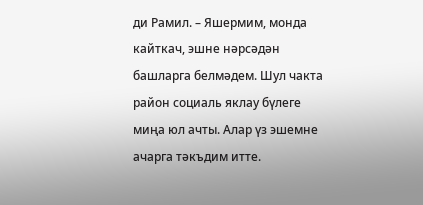ди Рамил. – Яшермим, монда кайткач, эшне нәрсәдән башларга белмәдем. Шул чакта район социаль яклау бүлеге миңа юл ачты. Алар үз эшемне ачарга тәкъдим итте.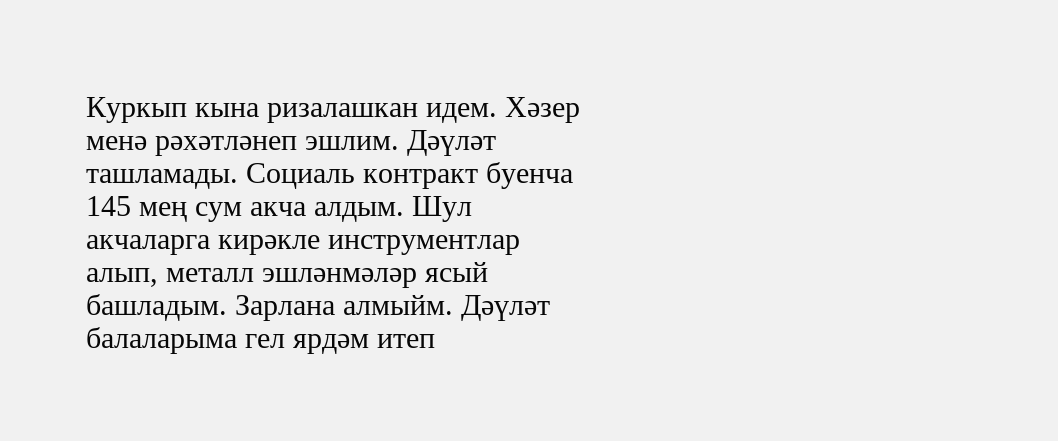Куркып кына ризалашкан идем. Хәзер менә рәхәтләнеп эшлим. Дәүләт ташламады. Социаль контракт буенча 145 мең сум акча алдым. Шул акчаларга кирәкле инструментлар алып, металл эшләнмәләр ясый башладым. Зарлана алмыйм. Дәүләт балаларыма гел ярдәм итеп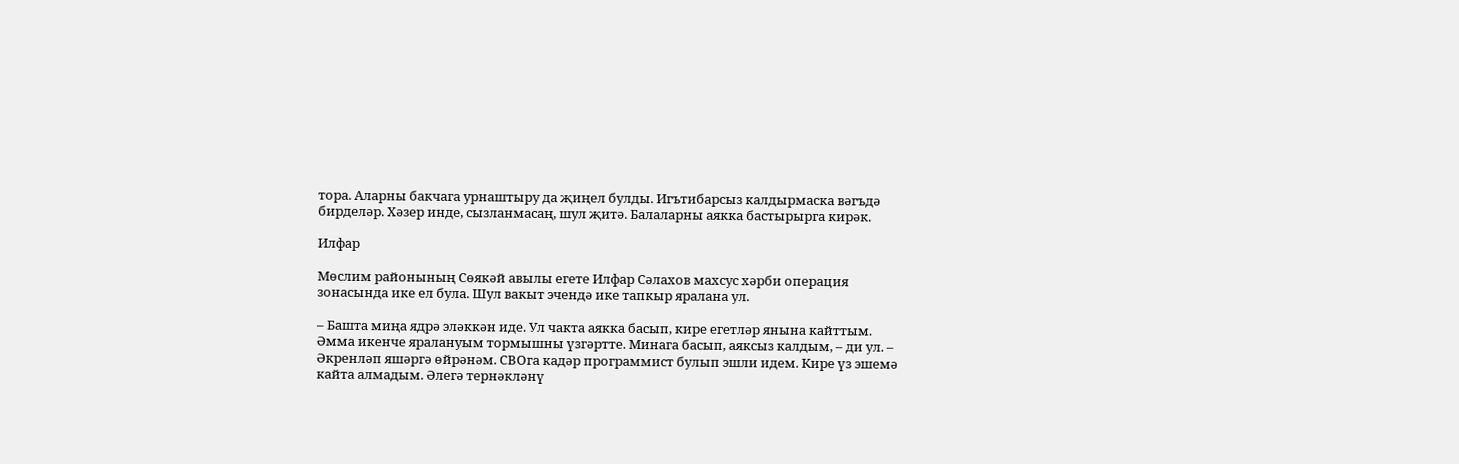тора. Аларны бакчага урнаштыру да җиңел булды. Игътибарсыз калдырмаска вәгъдә бирделәр. Хәзер инде, сызланмасаң, шул җитә. Балаларны аякка бастырырга кирәк.

Илфар

Мөслим районының Сөякәй авылы егете Илфар Сәлахов махсус хәрби операция зонасында ике ел була. Шул вакыт эчендә ике тапкыр яралана ул.

– Башта миңа ядрә эләккән иде. Ул чакта аякка басып, кире егетләр янына кайттым. Әмма икенче яралануым тормышны үзгәртте. Минага басып, аяксыз калдым, – ди ул. – Әкренләп яшәргә өйрәнәм. СВОга кадәр программист булып эшли идем. Кире үз эшемә кайта алмадым. Әлегә тернәкләнү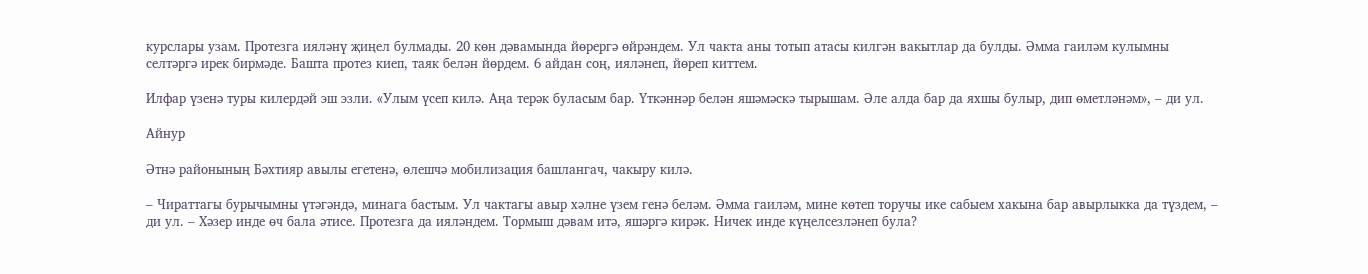курслары узам. Протезга ияләнү җиңел булмады. 20 көн дәвамында йөрергә өйрәндем. Ул чакта аны тотып атасы килгән вакытлар да булды. Әмма гаиләм кулымны селтәргә ирек бирмәде. Башта протез киеп, таяк белән йөрдем. 6 айдан соң, ияләнеп, йөреп киттем.

Илфар үзенә туры килердәй эш эзли. «Улым үсеп килә. Аңа терәк буласым бар. Үткәннәр белән яшәмәскә тырышам. Әле алда бар да яхшы булыр, дип өметләнәм», – ди ул.

Айнур

Әтнә районының Бәхтияр авылы егетенә, өлешчә мобилизация башлангач, чакыру килә.

– Чираттагы бурычымны үтәгәндә, минага бастым. Ул чактагы авыр хәлне үзем генә беләм. Әмма гаиләм, мине көтеп торучы ике сабыем хакына бар авырлыкка да түздем, – ди ул. – Хәзер инде өч бала әтисе. Протезга да ияләндем. Тормыш дәвам итә, яшәргә кирәк. Ничек инде күңелсезләнеп була?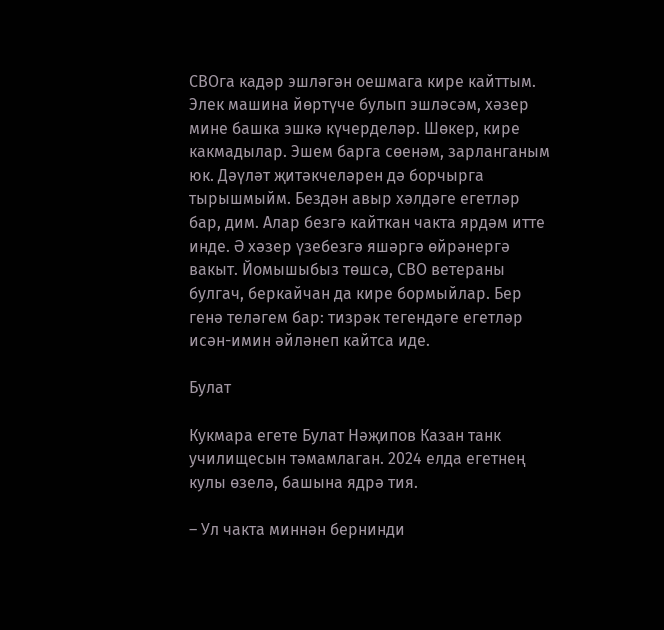СВОга кадәр эшләгән оешмага кире кайттым. Элек машина йөртүче булып эшләсәм, хәзер мине башка эшкә күчерделәр. Шөкер, кире какмадылар. Эшем барга сөенәм, зарланганым юк. Дәүләт җитәкчеләрен дә борчырга тырышмыйм. Бездән авыр хәлдәге егетләр бар, дим. Алар безгә кайткан чакта ярдәм итте инде. Ә хәзер үзебезгә яшәргә өйрәнергә вакыт. Йомышыбыз төшсә, СВО ветераны булгач, беркайчан да кире бормыйлар. Бер генә теләгем бар: тизрәк тегендәге егетләр исән-имин әйләнеп кайтса иде.

Булат

Кукмара егете Булат Нәҗипов Казан танк училищесын тәмамлаган. 2024 елда егетнең кулы өзелә, башына ядрә тия.

– Ул чакта миннән бернинди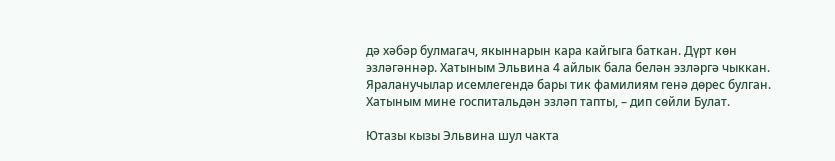дә хәбәр булмагач, якыннарын кара кайгыга баткан. Дүрт көн эзләгәннәр. Хатыным Эльвина 4 айлык бала белән эзләргә чыккан. Яраланучылар исемлегендә бары тик фамилиям генә дөрес булган. Хатыным мине госпитальдән эзләп тапты, – дип сөйли Булат.

Ютазы кызы Эльвина шул чакта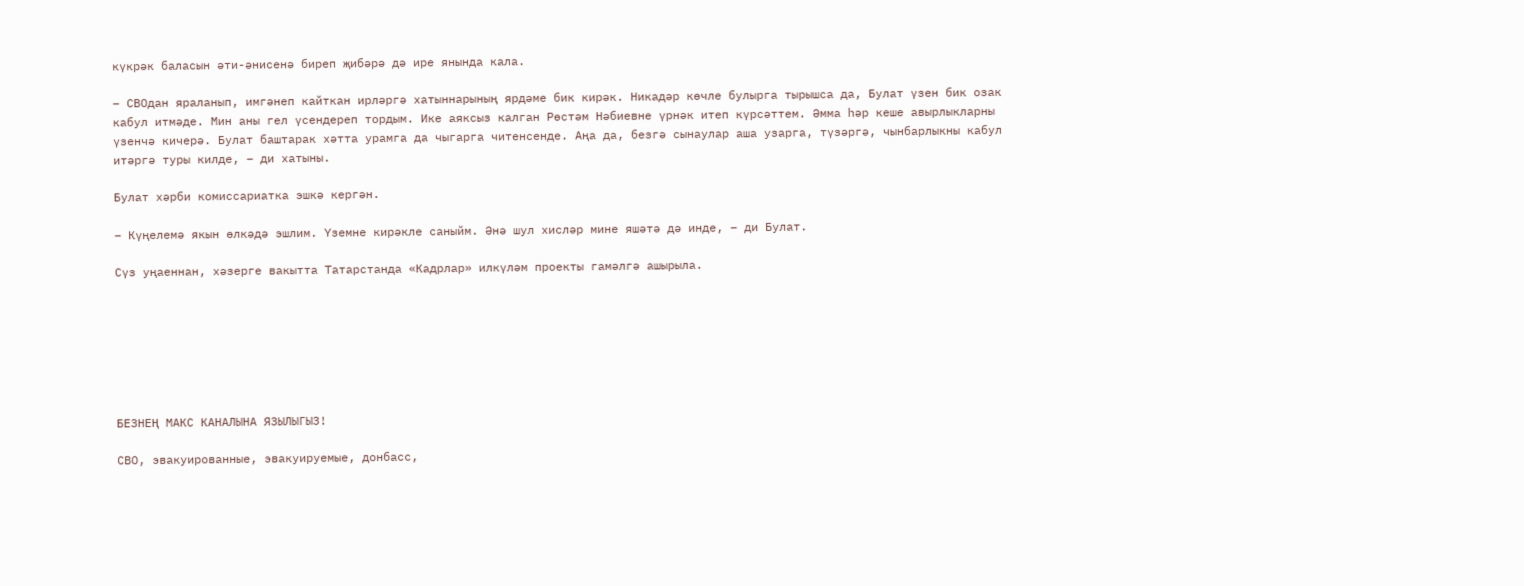күкрәк баласын әти-әнисенә биреп җибәрә дә ире янында кала.

– СВОдан яраланып, имгәнеп кайткан ирләргә хатыннарының ярдәме бик кирәк. Никадәр көчле булырга тырышса да, Булат үзен бик озак кабул итмәде. Мин аны гел үсендереп тордым. Ике аяксыз калган Рөстәм Нәбиевне үрнәк итеп күрсәттем. Әмма һәр кеше авырлыкларны үзенчә кичерә. Булат баштарак хәтта урамга да чыгарга читенсенде. Аңа да, безгә сынаулар аша узарга, түзәргә, чынбарлыкны кабул итәргә туры килде, – ди хатыны.

Булат хәрби комиссариатка эшкә кергән.

– Күңелемә якын өлкәдә эшлим. Үземне кирәкле саныйм. Әнә шул хисләр мине яшәтә дә инде, – ди Булат.

Сүз уңаеннан, хәзерге вакытта Татарстанда «Кадрлар» илкүләм проекты гамәлгә ашырыла.







БЕЗНЕҢ МАКС КАНАЛЫНА ЯЗЫЛЫГЫЗ!

СВО, эвакуированные, эвакуируемые, донбасс,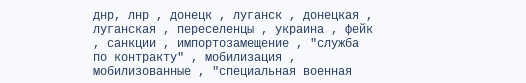днр, лнр , донецк , луганск , донецкая , луганская , переселенцы , украина , фейк , санкции , импортозамещение , "служба по контракту" , мобилизация , мобилизованные , "специальная военная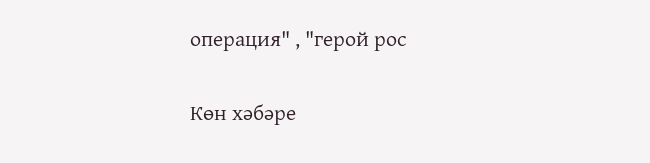операция" , "герой рос

Көн хәбәре